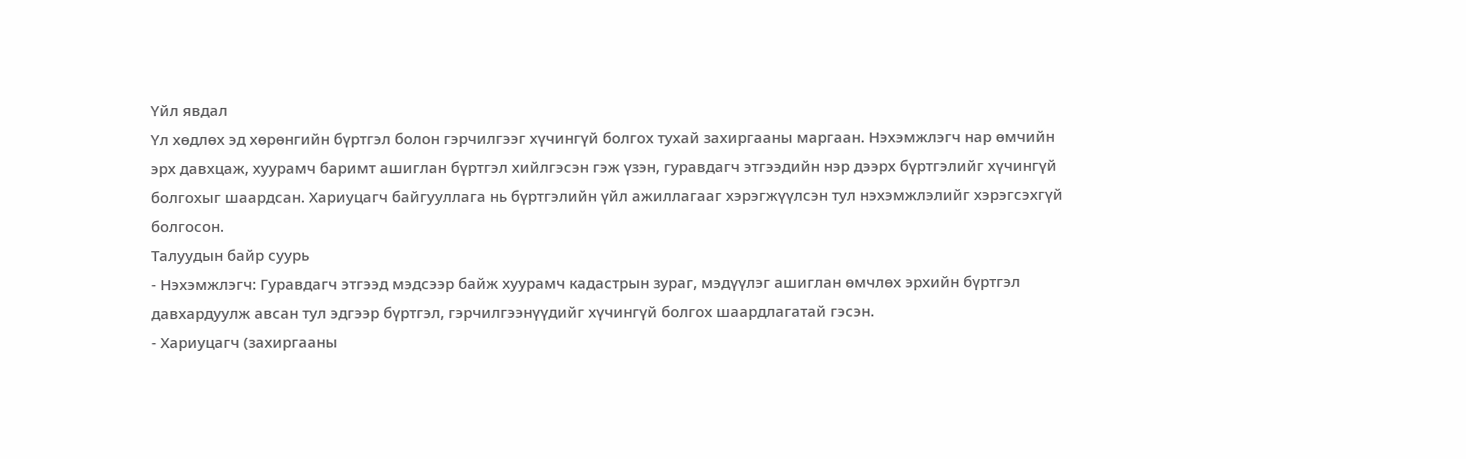Үйл явдал
Үл хөдлөх эд хөрөнгийн бүртгэл болон гэрчилгээг хүчингүй болгох тухай захиргааны маргаан. Нэхэмжлэгч нар өмчийн эрх давхцаж, хуурамч баримт ашиглан бүртгэл хийлгэсэн гэж үзэн, гуравдагч этгээдийн нэр дээрх бүртгэлийг хүчингүй болгохыг шаардсан. Хариуцагч байгууллага нь бүртгэлийн үйл ажиллагааг хэрэгжүүлсэн тул нэхэмжлэлийг хэрэгсэхгүй болгосон.
Талуудын байр суурь
- Нэхэмжлэгч: Гуравдагч этгээд мэдсээр байж хуурамч кадастрын зураг, мэдүүлэг ашиглан өмчлөх эрхийн бүртгэл давхардуулж авсан тул эдгээр бүртгэл, гэрчилгээнүүдийг хүчингүй болгох шаардлагатай гэсэн.
- Хариуцагч (захиргааны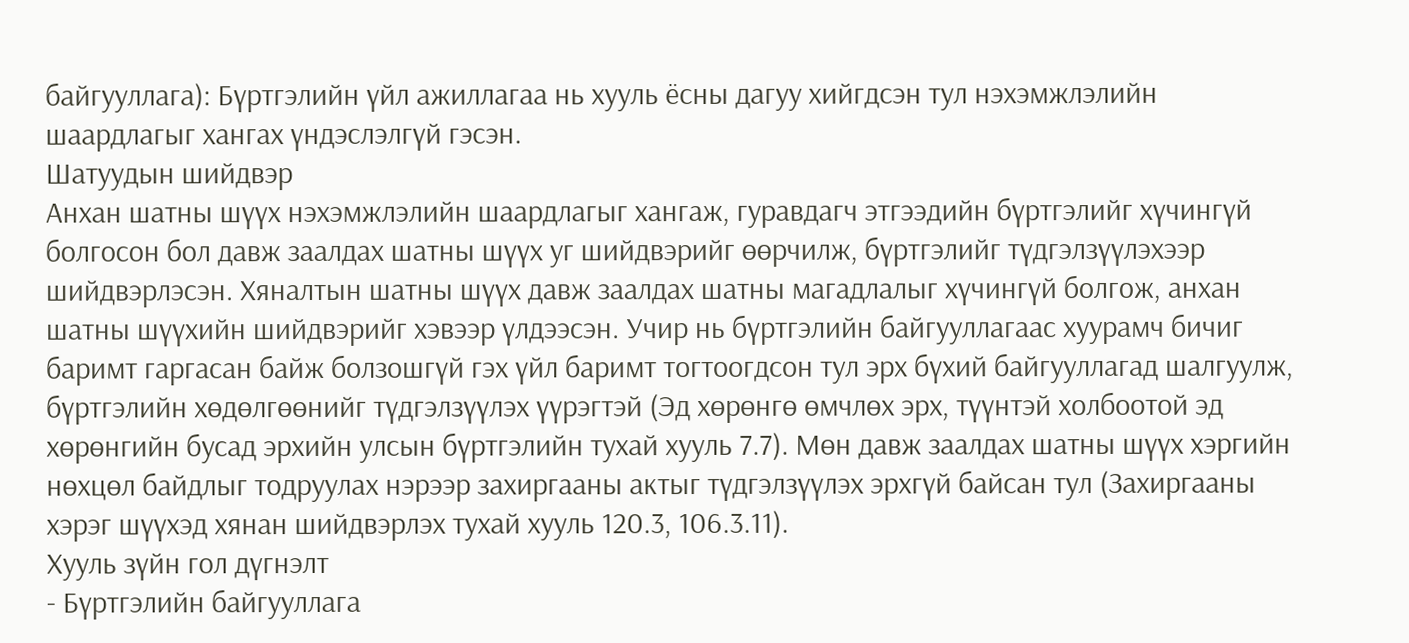байгууллага): Бүртгэлийн үйл ажиллагаа нь хууль ёсны дагуу хийгдсэн тул нэхэмжлэлийн шаардлагыг хангах үндэслэлгүй гэсэн.
Шатуудын шийдвэр
Анхан шатны шүүх нэхэмжлэлийн шаардлагыг хангаж, гуравдагч этгээдийн бүртгэлийг хүчингүй болгосон бол давж заалдах шатны шүүх уг шийдвэрийг өөрчилж, бүртгэлийг түдгэлзүүлэхээр шийдвэрлэсэн. Хяналтын шатны шүүх давж заалдах шатны магадлалыг хүчингүй болгож, анхан шатны шүүхийн шийдвэрийг хэвээр үлдээсэн. Учир нь бүртгэлийн байгууллагаас хуурамч бичиг баримт гаргасан байж болзошгүй гэх үйл баримт тогтоогдсон тул эрх бүхий байгууллагад шалгуулж, бүртгэлийн хөдөлгөөнийг түдгэлзүүлэх үүрэгтэй (Эд хөрөнгө өмчлөх эрх, түүнтэй холбоотой эд хөрөнгийн бусад эрхийн улсын бүртгэлийн тухай хууль 7.7). Мөн давж заалдах шатны шүүх хэргийн нөхцөл байдлыг тодруулах нэрээр захиргааны актыг түдгэлзүүлэх эрхгүй байсан тул (Захиргааны хэрэг шүүхэд хянан шийдвэрлэх тухай хууль 120.3, 106.3.11).
Хууль зүйн гол дүгнэлт
- Бүртгэлийн байгууллага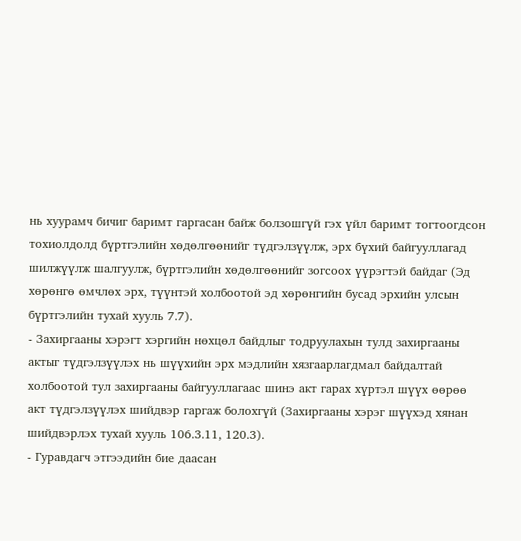нь хуурамч бичиг баримт гаргасан байж болзошгүй гэх үйл баримт тогтоогдсон тохиолдолд бүртгэлийн хөдөлгөөнийг түдгэлзүүлж, эрх бүхий байгууллагад шилжүүлж шалгуулж, бүртгэлийн хөдөлгөөнийг зогсоох үүрэгтэй байдаг (Эд хөрөнгө өмчлөх эрх, түүнтэй холбоотой эд хөрөнгийн бусад эрхийн улсын бүртгэлийн тухай хууль 7.7).
- Захиргааны хэрэгт хэргийн нөхцөл байдлыг тодруулахын тулд захиргааны актыг түдгэлзүүлэх нь шүүхийн эрх мэдлийн хязгаарлагдмал байдалтай холбоотой тул захиргааны байгууллагаас шинэ акт гарах хүртэл шүүх өөрөө акт түдгэлзүүлэх шийдвэр гаргаж болохгүй (Захиргааны хэрэг шүүхэд хянан шийдвэрлэх тухай хууль 106.3.11, 120.3).
- Гуравдагч этгээдийн бие даасан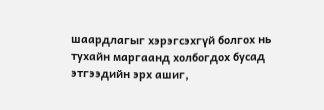шаардлагыг хэрэгсэхгүй болгох нь тухайн маргаанд холбогдох бусад этгээдийн эрх ашиг,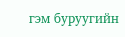гэм буруугийн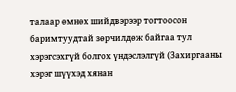талаар өмнөх шийдвэрээр тогтоосон баримтуудтай зөрчилдөж байгаа тул хэрэгсэхгүй болгох үндэслэлгүй (Захиргааны хэрэг шүүхэд хянан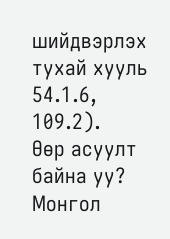шийдвэрлэх тухай хууль 54.1.6, 109.2).
Өөр асуулт байна уу?
Монгол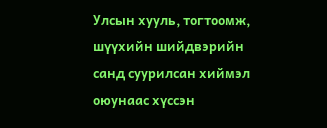Улсын хууль, тогтоомж, шүүхийн шийдвэрийн санд суурилсан хиймэл оюунаас хүссэн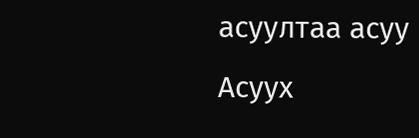асуултаа асуу
Асуух